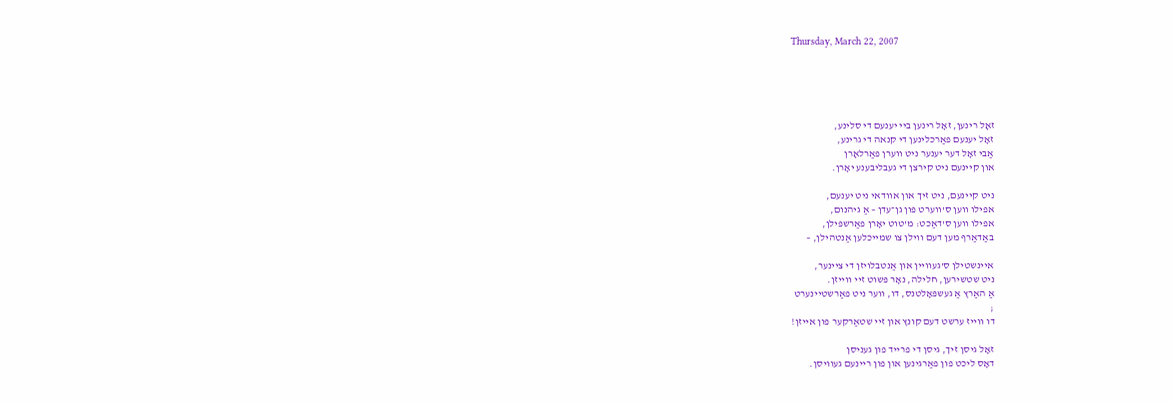Thursday, March 22, 2007





זאָל רינען, זאָל רינען ביי יענעם די סלינע,
זאָל יענעם פאַרכלינען די קנאה די גרינע,
אַבי זאָל דער יענער ניט ווערן פאַרלאָרן
און קיינעם ניט קירצן די געבליבענע יאָרן.

ניט קיינעם, ניט זיך און אוודאי ניט יענעם,
אפילו ווען ס'ווערט פון גן־עדן – אַ גיהנום,
אפילו ווען ס'דאַכט: מ'טוט יאָרן פאַרשפּילן,
באַדאַרף מען דעם ווילן צו שמייכלען אַנטהילן, –

איינשטילן ס'געוויין און אַנטבלויזן די ציינער,
ניט שטשירען, חלילה, נאָר פּשוט זיי ווייזן.
אַ האַרץ אַ געשפּאָלטנס, דו, ווער ניט פאַרשטיינערט
;
דו ווייז ערשט דעם קונץ און זיי שטאַרקער פון אייזן!

זאָל גיסן זיך, גיסן די פרייד פון געניסן
דאָס ליכט פון פאַרגינען און פון ריינעם געוויסן.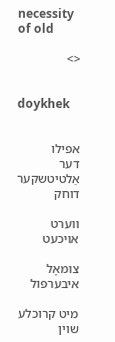necessity of old

<>


doykhek


אפילו
דער
אַלטיטשקער
דוחק

ווערט אויכעט

צומאָל איבערפול

מיט קרוכלע שוין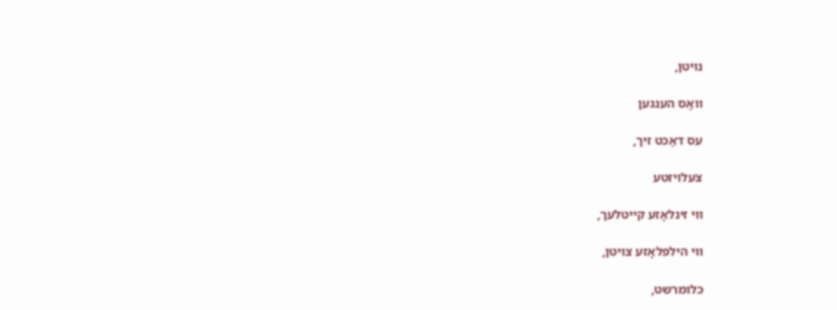נויטן,

וואָס הענגען

עס דאַכט זיך,

צעלויזטע

ווי זינלאָזע קייטלעך,

ווי הילפלאָזע צויטן,

כלומרשט,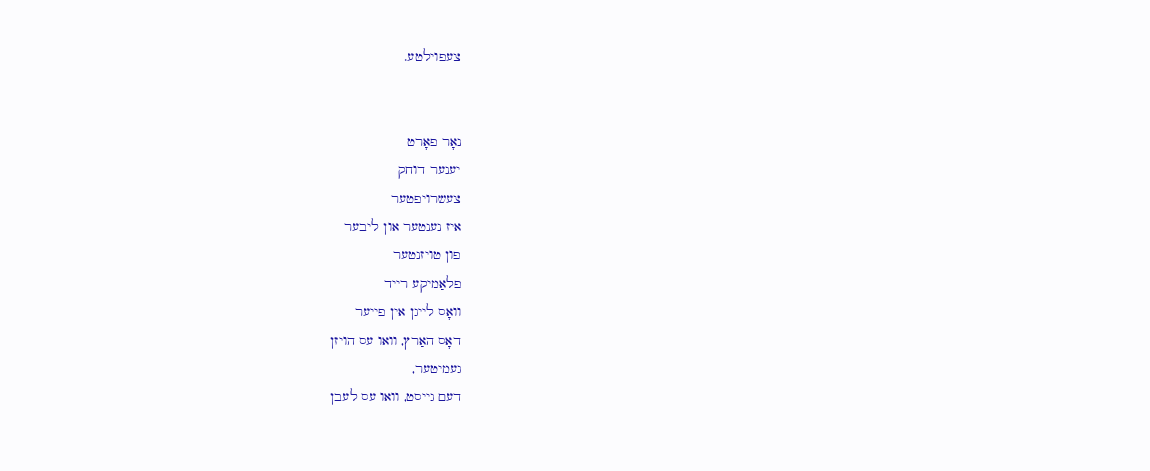צעפוילטע.


נאָר פאָרט
יענער דוחק
צעשרויפטער
איז נענטער און ליבער
פון טויזנטער
פלאַמיקע רייד
וואָס לייגן אין פייער
דאָס האַרץ, וואו עס הויזן
געמיטער,
דעם גייסט, וואו עס לעבן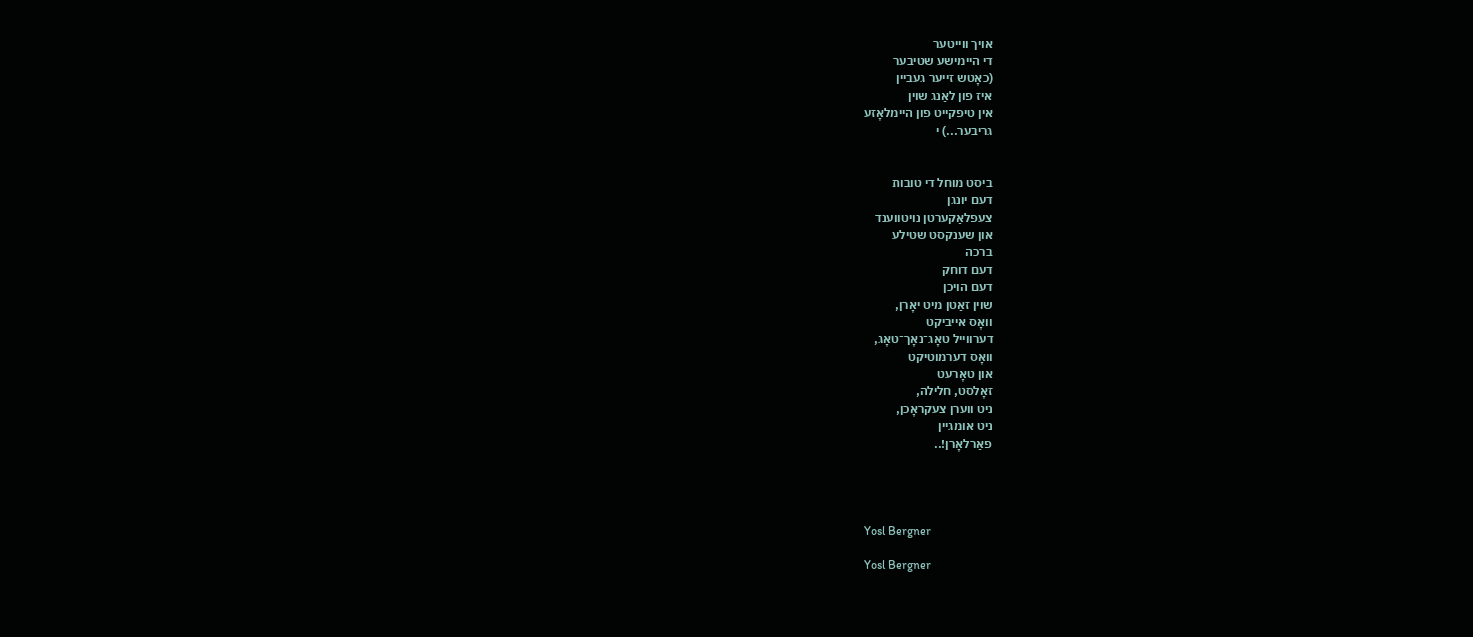אויך ווייטער
די היימישע שטיבער
(כאָטש זייער געביין
איז פון לאַנג שוין
אין טיפקייט פון היימלאָזע
גריבער...) י


ביסט מוחל די טובות
דעם יונגן
צעפלאַקערטן נויטווענד
און שענקסט שטילע
ברכה
דעם דוחק
דעם הויכן
שוין זאַטן מיט יאָרן,
וואָס אייביקט
דערווייל טאָג־נאָך־טאָג,
וואָס דערמוטיקט
און טאָרעט
זאָלסט, חלילה,
ניט ווערן צעקראָכן,
ניט אומגיין
פאַרלאָרן!..




Yosl Bergner

Yosl Bergner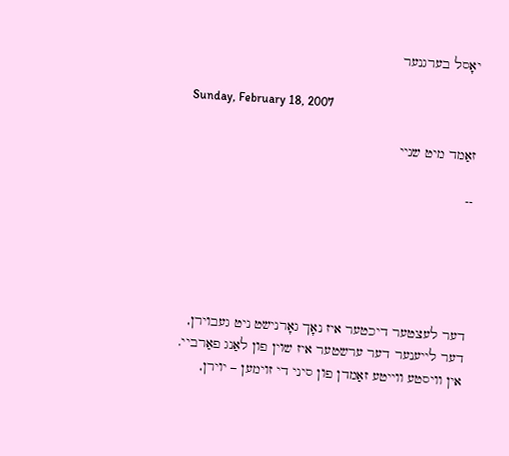יאָסל בערגנער

Sunday, February 18, 2007

זאַמד מיט שניי

--





דער לעצטער דיכטער איז נאָך גאָרנישט ניט געבוירן,
דער לייענער דער ערשטער איז שוין פון לאַנג פאַרביי.
אין וויסטע ווייטע זאַמדן פון סיני די זוימען – יוירן,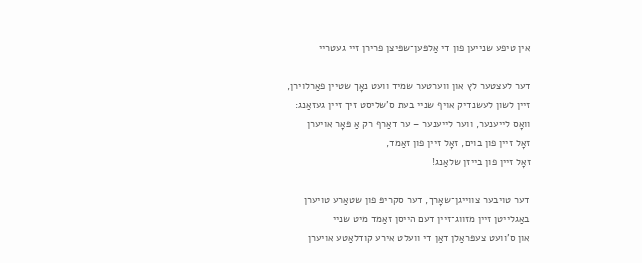אין טיפע שנייען פון די אַלפּען־שפּיצן פרירן זיי געטריי

דער לעצטער לץ און ווערטער שמיד וועט נאָך שטיין פאַרלוירן,
זיין לשון לעשנדיק אויף שניי בעת ס'שליסט זיך זיין געזאַנג:
וואָס לייענער, ווער לייענער – ער דאַרף רק אַ פּאָר אויערן
זאָל זיין פון בוים, זאָל זיין פון זאַמד,
זאָל זיין פון בייזן שלאַנג!

דער טויבער צווייגן־שאָרך, דער סקריפּ פון שטאַרע טויערן
באַגלייטן זיין מזווג־זיין דעם הייסן זאַמד מיט שניי
און ס'וועט צעפּראַלן דאַן די וועלט אירע קודלאַטע אויערן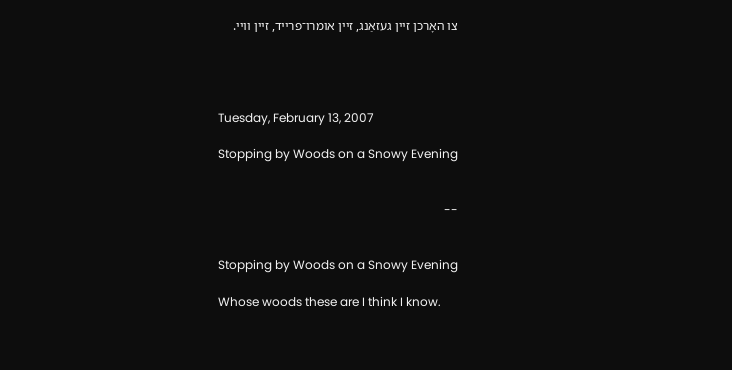צו האָרכן זיין געזאַנג, זיין אומרו־פרייד, זיין וויי.




Tuesday, February 13, 2007

Stopping by Woods on a Snowy Evening


--


Stopping by Woods on a Snowy Evening

Whose woods these are I think I know.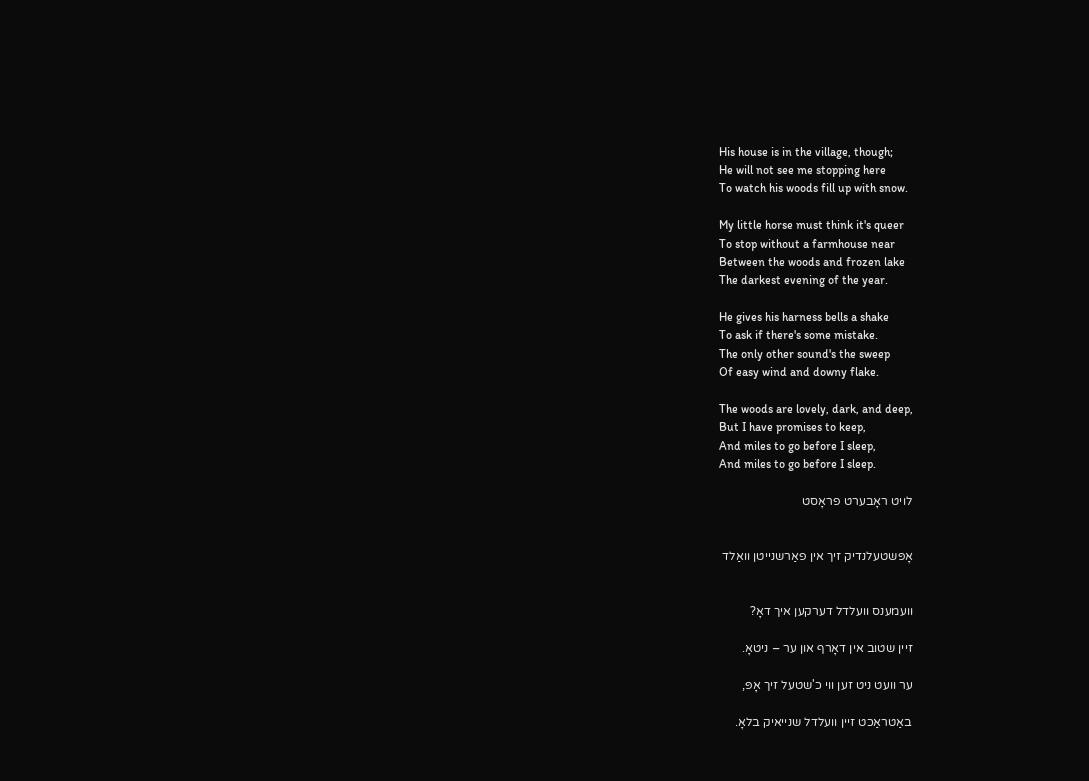His house is in the village, though;
He will not see me stopping here
To watch his woods fill up with snow.

My little horse must think it's queer
To stop without a farmhouse near
Between the woods and frozen lake
The darkest evening of the year.

He gives his harness bells a shake
To ask if there's some mistake.
The only other sound's the sweep
Of easy wind and downy flake.

The woods are lovely, dark, and deep,
But I have promises to keep,
And miles to go before I sleep,
And miles to go before I sleep.

לויט ראָבערט פראָסט


אָפּשטעלנדיק זיך אין פאַרשנייטן וואַלד


וועמענס וועלדל דערקען איך דאָ?

זיין שטוב אין דאָרף און ער – ניטאָ.

ער וועט ניט זען ווי כ'שטעל זיך אָפּ,

באַטראַכט זיין וועלדל שנייאיק בלאָ.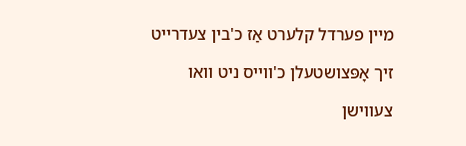מיין פערדל קלערט אַז כ'בין צעדרייט

זיך אָפּצושטעלן כ'ווייס ניט וואו

צעווישן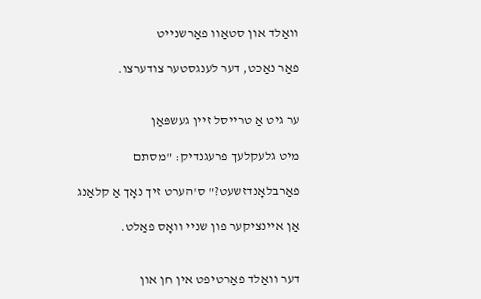וואַלד און סטאַוו פאַרשנייט

פאַר נאַכט, דער לענגסטער צודערצו.


ער גיט אַ טרייסל זיין געשפּאַן

מיט גלעקלעך פרעגנדיק: "מסתם

פאַרבלאָנדזשעט?" ס'הערט זיך נאָך אַ קלאַנג

אַן איינציקער פון שניי וואָס פאַלט.


דער וואַלד פאַרטיפט אין חן און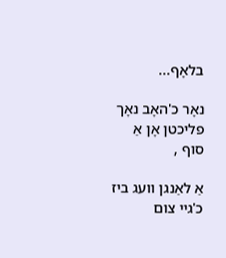בלאָף...

נאָר כ'האָב נאָך פליכטן אָן אַ סוף ,

אַ לאַנגן וועג ביז כ'גיי צום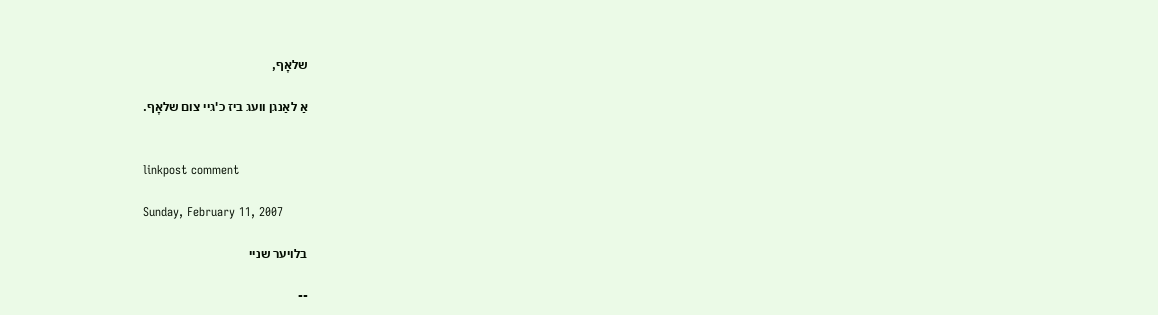שלאָף,

אַ לאַנגן וועג ביז כ'גיי צום שלאָף.


linkpost comment

Sunday, February 11, 2007

בלויער שניי

--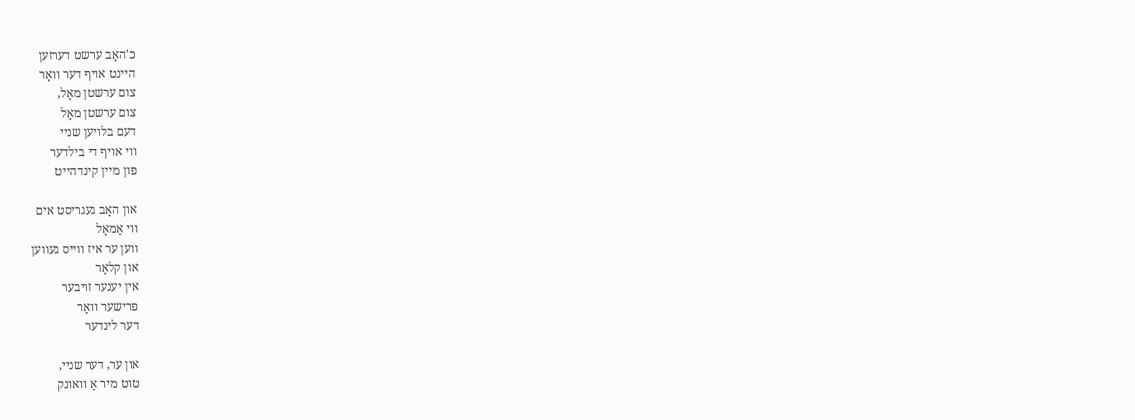כ'האָב ערשט דערזען
היינט אויף דער וואָר
צום ערשטן מאָל,
צום ערשטן מאָל
דעם בלויען שניי
ווי אויף די בילדער
פון מיין קינדהייט

און האָב געגריסט אים
ווי אַמאָל
ווען ער איז ווייס געווען
און קלאָר
אין יענער זויבער
פרישער וואָר
דער לינדער

און ער, דער שניי,
טוט מיר אַ וואונק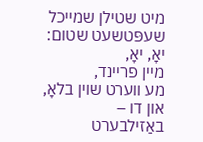מיט שטילן שמייכל
שעפּטשעט שטום:
יאָ, יאָ,
מיין פריינד,
מע ווערט שוין בלאָ,
און דו –
באַזילבערט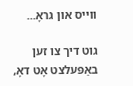ווייס און גראָ...

גוט דיך צו זען
באַפּעלצט אָט דאָ,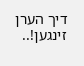דיך הערן זינגען!..